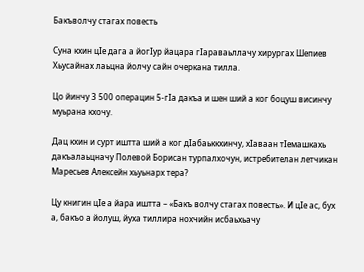Бакъволчу стагах повесть

Суна кхин цӀе дага а йогӀур йацара гӀараваьллачу хирургах Шепиев Хьусайнах лаьцна йолчу сайн очеркана тилла.

Цо йинчу 3 500 операцин 5-гӀа дакъа и шен ший а ког боцуш висинчу муьрана кхочу.

Дац кхин и сурт иштта ший а ког дӀабаьккхинчу, хӀаваан тӀемашкахь дакъалаьцначу Полевой Борисан турпалхочун, истребителан летчикан Маресьев Алексейн хьуьнарх тера?

Цу книгин цӀе а йара иштта – «Бакъ волчу стагах повесть». И цӀе ас, бух а, бакъо а йолуш, йуха тиллира нохчийн исбаьхьачу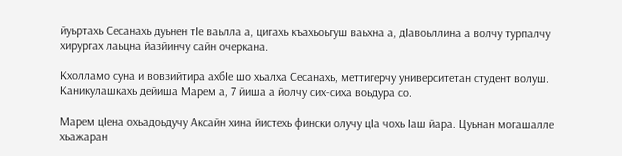йуьртахь Сесанахь дуьнен тӀе ваьлла а, цигахь къахьоьгуш ваьхна а, дӀавоьллина а волчу турпалчу хирургах лаьцна йазйинчу сайн очеркана.

Кхолламо суна и вовзийтира ахбӀе шо хьалха Сесанахь, меттигерчу университетан студент волуш. Каникулашкахь дейиша Марем а, 7 йиша а йолчу сих-сиха воьдура со.

Марем цӀена охьадоьдучу Аксайн хина йистехь фински олучу цӀа чохь Ӏаш йара. Цуьнан могашалле хьажаран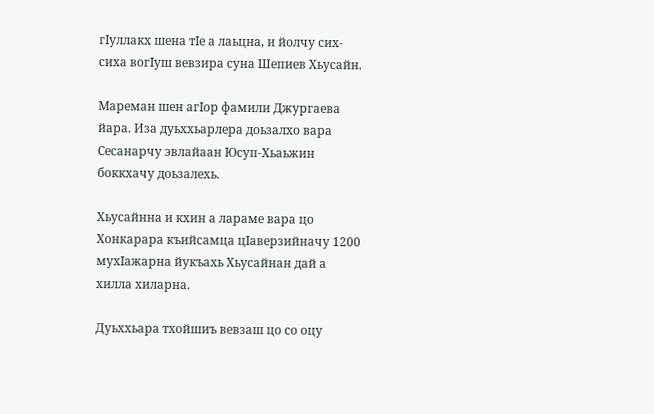гӀуллакх шена тӀе а лаьцна, и йолчу сих-сиха вогӀуш вевзира суна Шепиев Хьусайн.

Мареман шен агӀор фамили Джургаева йара. Иза дуьххьарлера доьзалхо вара Сесанарчу эвлайаан Юсуп-Хьаьжин боккхачу доьзалехь.

Хьусайнна и кхин а лараме вара цо Хонкарара къийсамца цӀаверзийначу 1200 мухӀажарна йукъахь Хьусайнан дай а хилла хиларна.

Дуьххьара тхойшиъ вевзаш цо со оцу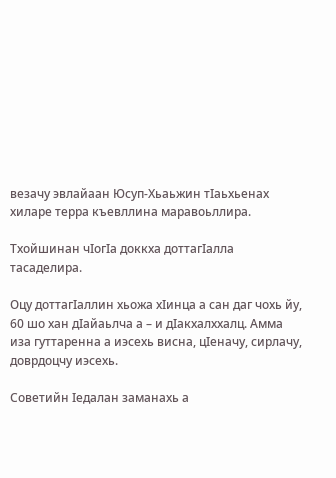везачу эвлайаан Юсуп-Хьаьжин тӀаьхьенах хиларе терра къевллина маравоьллира.

Тхойшинан чӀогӀа доккха доттагӀалла тасаделира.

Оцу доттагӀаллин хьожа хӀинца а сан даг чохь йу, 60 шо хан дӀайаьлча а – и дӀакхалххалц. Амма иза гуттаренна а иэсехь висна, цӀеначу, сирлачу, доврдоцчу иэсехь.

Советийн Ӏедалан заманахь а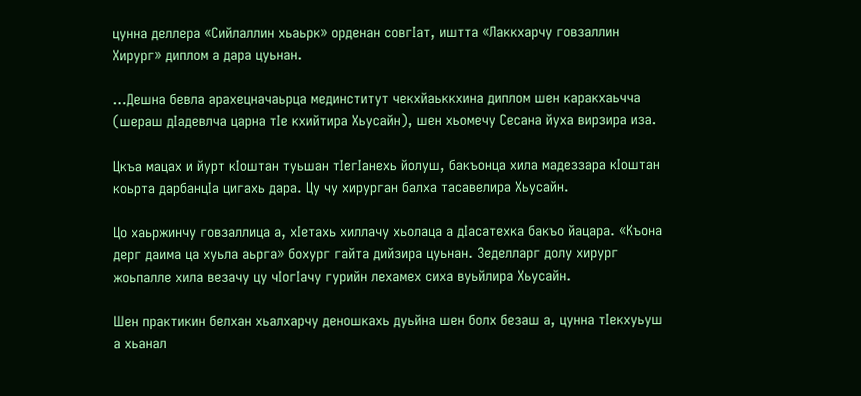цунна деллера «Сийлаллин хьаьрк» орденан совгӀат, иштта «Лаккхарчу говзаллин Хирург» диплом а дара цуьнан.

…Дешна бевла арахецначаьрца мединститут чекхйаьккхина диплом шен каракхаьчча (шераш дӀадевлча царна тӀе кхийтира Хьусайн), шен хьомечу Сесана йуха вирзира иза.

Цкъа мацах и йурт кӀоштан туьшан тӀегӀанехь йолуш, бакъонца хила мадеззара кӀоштан коьрта дарбанцӀа цигахь дара. Цу чу хирурган балха тасавелира Хьусайн.

Цо хаьржинчу говзаллица а, хӀетахь хиллачу хьолаца а дӀасатехка бакъо йацара. «Къона дерг даима ца хуьла аьрга» бохург гайта дийзира цуьнан. Зеделларг долу хирург жоьпалле хила везачу цу чӀогӀачу гурийн лехамех сиха вуьйлира Хьусайн.

Шен практикин белхан хьалхарчу деношкахь дуьйна шен болх безаш а, цунна тӀекхуьуш а хьанал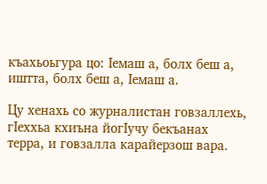къахьоьгура цо: Ӏемаш а, болх беш а, иштта, болх беш а, Ӏемаш а.

Цу хенахь со журналистан говзаллехь, гӀеххьа кхиъна йогӀучу бекъанах терра, и говзалла карайерзош вара.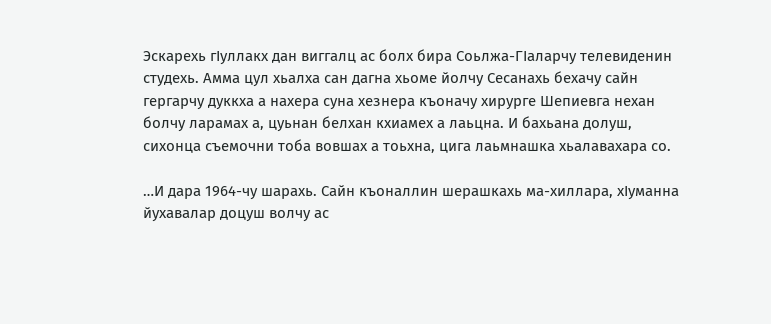Эскарехь гӀуллакх дан виггалц ас болх бира Соьлжа-ГIаларчу телевиденин студехь. Амма цул хьалха сан дагна хьоме йолчу Сесанахь бехачу сайн гергарчу дуккха а нахера суна хезнера къоначу хирурге Шепиевга нехан болчу ларамах а, цуьнан белхан кхиамех а лаьцна. И бахьана долуш, сихонца съемочни тоба вовшах а тоьхна, цига лаьмнашка хьалавахара со.

…И дара 1964-чу шарахь. Сайн къоналлин шерашкахь ма-хиллара, хӀуманна йухавалар доцуш волчу ас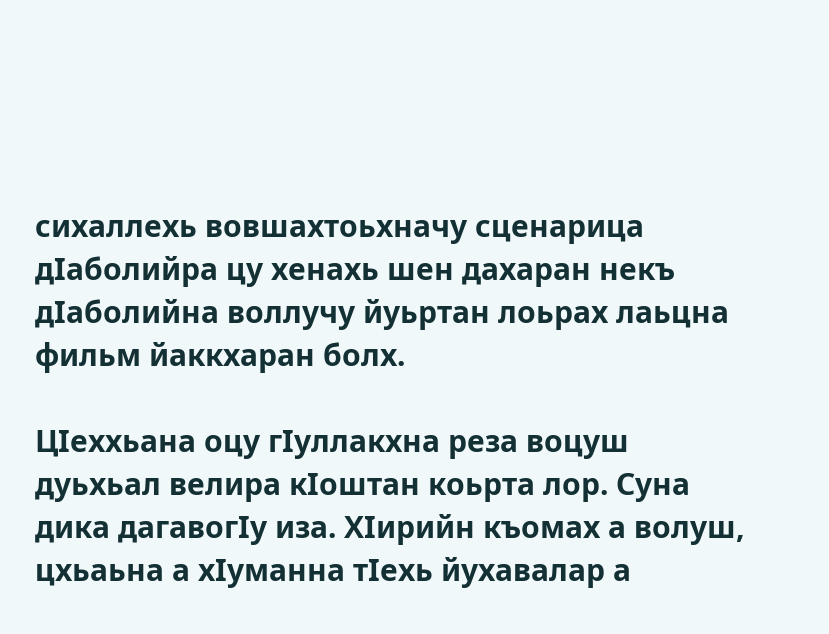сихаллехь вовшахтоьхначу сценарица дӀаболийра цу хенахь шен дахаран некъ дӀаболийна воллучу йуьртан лоьрах лаьцна фильм йаккхаран болх.

ЦӀеххьана оцу гӀуллакхна реза воцуш дуьхьал велира кӀоштан коьрта лор. Суна дика дагавогӀу иза. ХӀирийн къомах а волуш, цхьаьна а хӀуманна тӀехь йухавалар а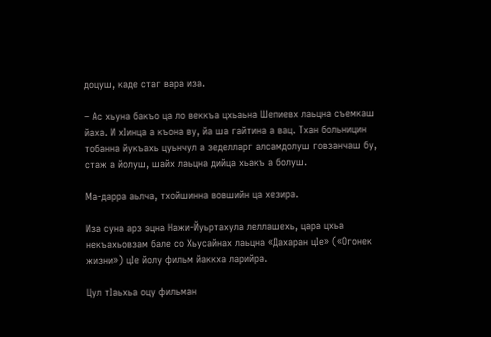доцуш, каде стаг вара иза.

– Ас хьуна бакъо ца ло веккъа цхьаьна Шепиевх лаьцна съемкаш йаха. И хӀинца а къона ву, йа ша гайтина а вац. Тхан больницин тобанна йукъахь цуьнчул а зеделларг алсамдолуш говзанчаш бу, стаж а йолуш, шайх лаьцна дийца хьакъ а болуш.

Ма-дарра аьлча, тхойшинна вовшийн ца хезира.

Иза суна арз эцна Нажи-Йуьртахула леллашехь, цара цхьа некъахьовзам бале со Хьусайнах лаьцна «Дахаран цӀе» («Огонек жизни») цӀе йолу фильм йаккха ларийра.

Цул тӀаьхьа оцу фильман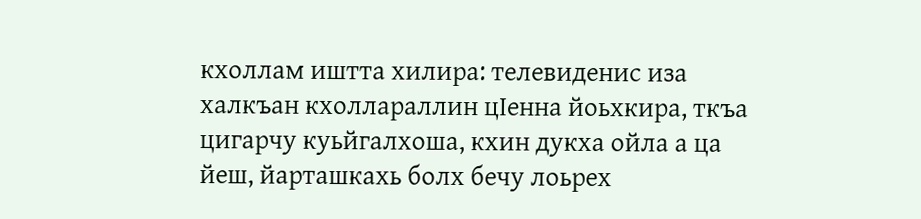кхоллам иштта хилира: телевиденис иза халкъан кхоллараллин цӀенна йоьхкира, ткъа цигарчу куьйгалхоша, кхин дукха ойла а ца йеш, йарташкахь болх бечу лоьрех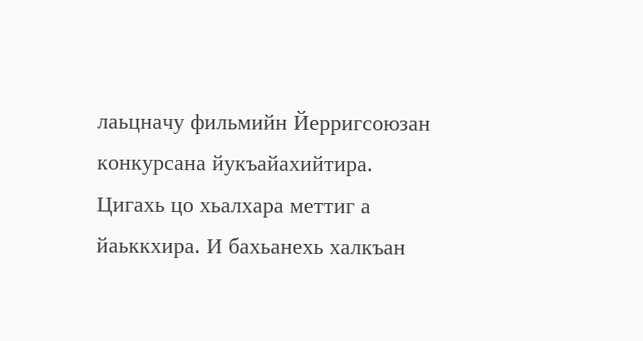лаьцначу фильмийн Йерригсоюзан конкурсана йукъайахийтира. Цигахь цо хьалхара меттиг а йаьккхира. И бахьанехь халкъан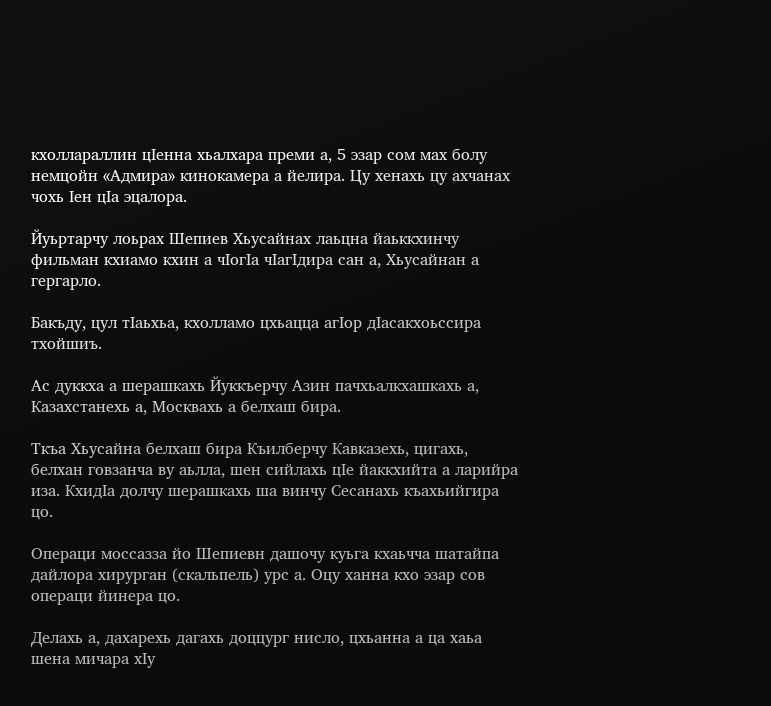кхоллараллин цӀенна хьалхара преми а, 5 эзар сом мах болу немцойн «Адмира» кинокамера а йелира. Цу хенахь цу ахчанах чохь Ӏен цӀа эцалора.

Йуьртарчу лоьрах Шепиев Хьусайнах лаьцна йаьккхинчу фильман кхиамо кхин а чӀогӀа чӀагӀдира сан а, Хьусайнан а гергарло.

Бакъду, цул тӀаьхьа, кхолламо цхьацца агӀор дӀасакхоьссира тхойшиъ.

Ас дуккха а шерашкахь Йуккъерчу Азин пачхьалкхашкахь а, Казахстанехь а, Москвахь а белхаш бира.

Ткъа Хьусайна белхаш бира Къилберчу Кавказехь, цигахь, белхан говзанча ву аьлла, шен сийлахь цӀе йаккхийта а ларийра иза. КхидӀа долчу шерашкахь ша винчу Сесанахь къахьийгира цо.

Операци моссазза йо Шепиевн дашочу куьга кхаьчча шатайпа дайлора хирурган (скальпель) урс а. Оцу ханна кхо эзар сов операци йинера цо.

Делахь а, дахарехь дагахь доццург нисло, цхьанна а ца хаьа шена мичара хӀу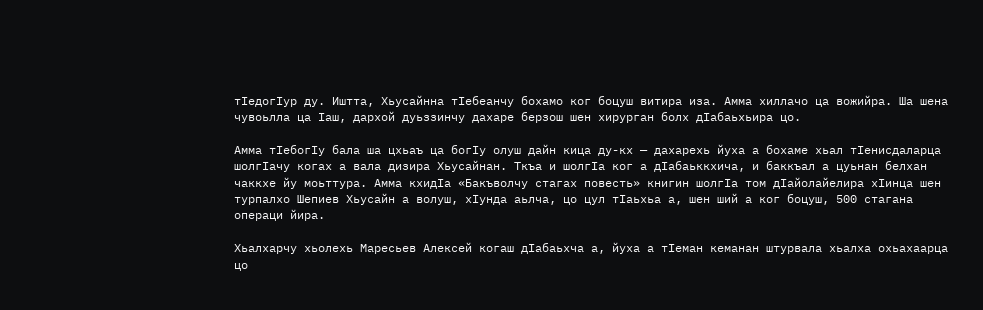тӀедогӀур ду. Иштта, Хьусайнна тӀебеанчу бохамо ког боцуш витира иза. Амма хиллачо ца вожийра. Ша шена чувоьлла ца Ӏаш, дархой дуьззинчу дахаре берзош шен хирурган болх дӀабаьхьира цо.

Амма тӀебогӀу бала ша цхьаъ ца богӀу олуш дайн кица ду-кх — дахарехь йуха а бохаме хьал тӀенисдаларца шолгӀачу когах а вала дизира Хьусайнан. Ткъа и шолгӀа ког а дӀабаьккхича, и баккъал а цуьнан белхан чаккхе йу моьттура. Амма кхидӀа «Бакъволчу стагах повесть» книгин шолгӀа том дӀайолайелира хӀинца шен турпалхо Шепиев Хьусайн а волуш, хӀунда аьлча, цо цул тӀаьхьа а, шен ший а ког боцуш, 500 стагана операци йира.

Хьалхарчу хьолехь Маресьев Алексей когаш дӀабаьхча а, йуха а тӀеман кеманан штурвала хьалха охьахаарца цо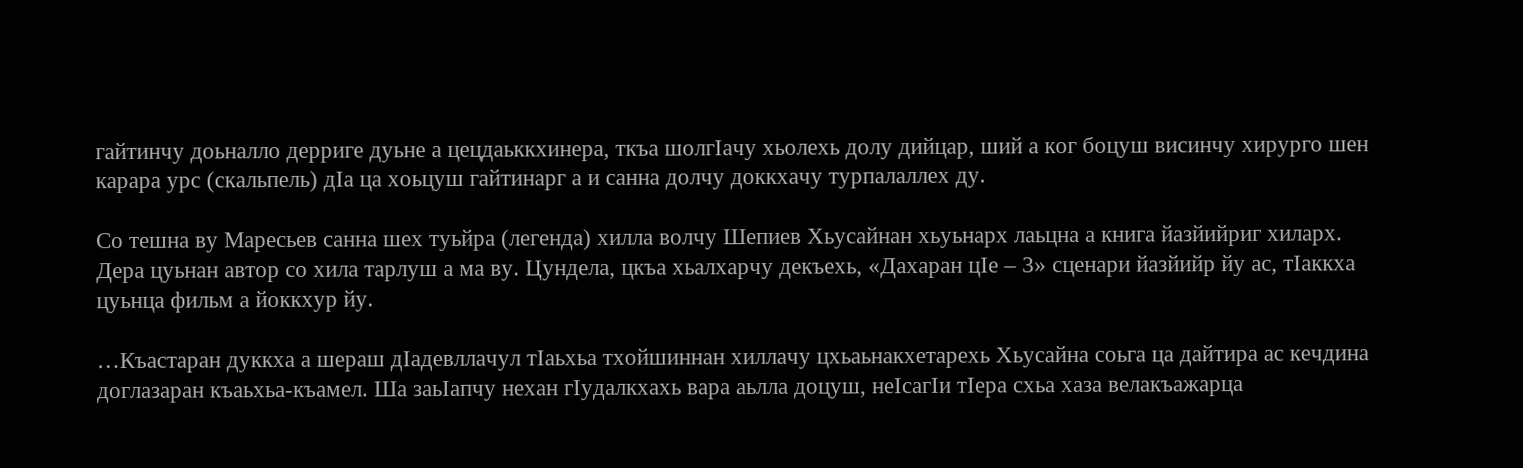гайтинчу доьналло дерриге дуьне а цецдаьккхинера, ткъа шолгӀачу хьолехь долу дийцар, ший а ког боцуш висинчу хирурго шен карара урс (скальпель) дӀа ца хоьцуш гайтинарг а и санна долчу доккхачу турпалаллех ду.

Со тешна ву Маресьев санна шех туьйра (легенда) хилла волчу Шепиев Хьусайнан хьуьнарх лаьцна а книга йазйийриг хиларх. Дера цуьнан автор со хила тарлуш а ма ву. Цундела, цкъа хьалхарчу декъехь, «Дахаран цӀе – 3» сценари йазйийр йу ас, тӀаккха цуьнца фильм а йоккхур йу.

…Къастаран дуккха а шераш дӀадевллачул тӀаьхьа тхойшиннан хиллачу цхьаьнакхетарехь Хьусайна соьга ца дайтира ас кечдина доглазаран къаьхьа-къамел. Ша заьӀапчу нехан гӀудалкхахь вара аьлла доцуш, неӀсагӀи тӀера схьа хаза велакъажарца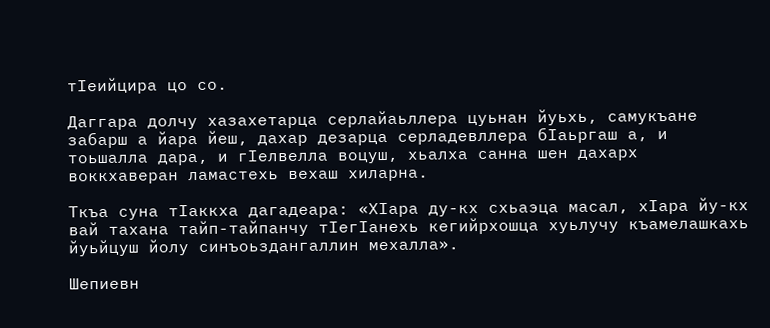тӀеийцира цо со.

Даггара долчу хазахетарца серлайаьллера цуьнан йуьхь, самукъане забарш а йара йеш, дахар дезарца серладевллера бӀаьргаш а, и тоьшалла дара, и гӀелвелла воцуш, хьалха санна шен дахарх воккхаверан ламастехь вехаш хиларна.

Ткъа суна тIаккха дагадеара: «ХӀара ду-кх схьаэца масал, хӀара йу-кх вай тахана тайп-тайпанчу тӀегӀанехь кегийрхошца хуьлучу къамелашкахь йуьйцуш йолу синъоьздангаллин мехалла».

Шепиевн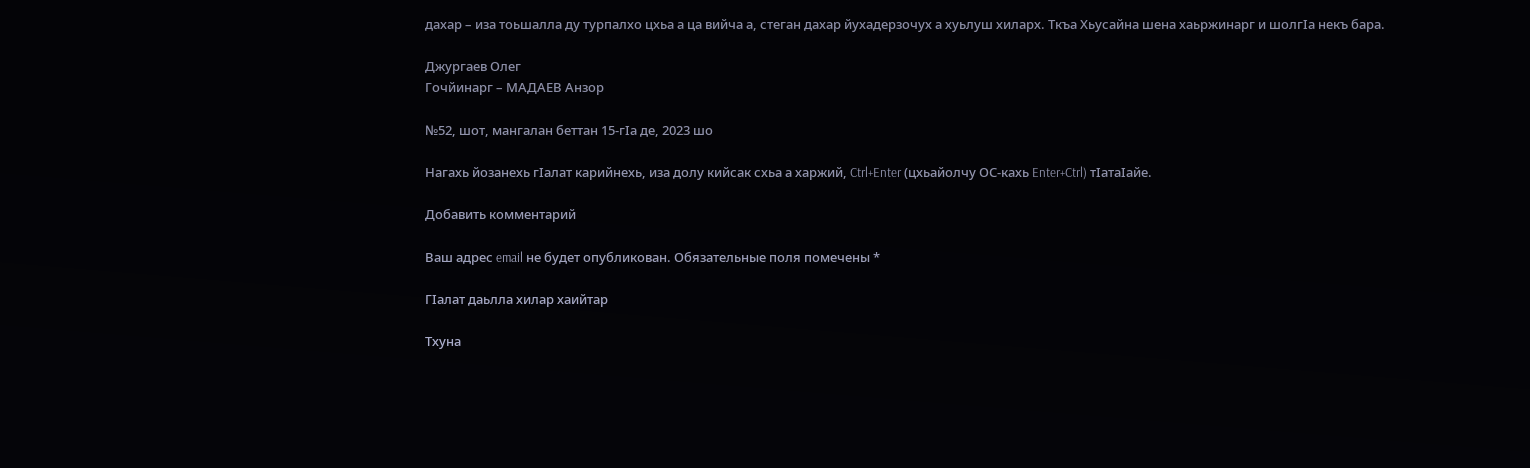дахар – иза тоьшалла ду турпалхо цхьа а ца вийча а, стеган дахар йухадерзочух а хуьлуш хиларх. Ткъа Хьусайна шена хаьржинарг и шолгӀа некъ бара.

Джургаев Олег
Гочйинарг – МАДАЕВ Анзор

№52, шот, мангалан беттан 15-гIа де, 2023 шо

Нагахь йозанехь гIалат карийнехь, иза долу кийсак схьа а харжий, Ctrl+Enter (цхьайолчу ОС-кахь Enter+Ctrl) тIатаIайе.

Добавить комментарий

Ваш адрес email не будет опубликован. Обязательные поля помечены *

ГIалат даьлла хилар хаийтар

Тхуна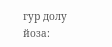гур долу йоза: